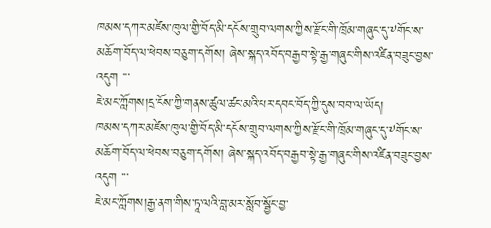ཁམས་དཀར་མཛེས་ཁུལ་གྱི་བོད་མི་དངོས་གྲུབ་ལགས་ཀྱིས་རྫོང་གི་ཁྲོམ་གཞུང་དུ་༸གོང་ས་མཆོག་བོད་ལ་ཕེབས་བཅུག་དགོས། ཞེས་སྐད་འབོད་བརྒྱབ་སྟེ་རྒྱ་གཞུང་གིས་འཛིན་བཟུང་བྱས་འདུག ་་་
ཇེ་མང་ཀློགས།དྲ་ངོས་ཀྱི་གནས་ཚུལ་ཚང་མའི་པར་དབང་བོད་ཀྱི་དུས་བབ་ལ་ཡོད།
ཁམས་དཀར་མཛེས་ཁུལ་གྱི་བོད་མི་དངོས་གྲུབ་ལགས་ཀྱིས་རྫོང་གི་ཁྲོམ་གཞུང་དུ་༸གོང་ས་མཆོག་བོད་ལ་ཕེབས་བཅུག་དགོས། ཞེས་སྐད་འབོད་བརྒྱབ་སྟེ་རྒྱ་གཞུང་གིས་འཛིན་བཟུང་བྱས་འདུག ་་་
ཇེ་མང་ཀློགས།རྒྱ་ནག་གིས་ཏཱ་ལའི་བླ་མར་སློབ་སྦྱོང་བྱ་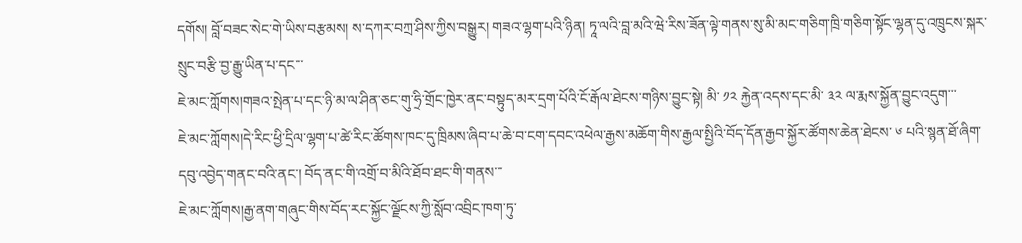དགོས། བློ་བཟང་སེང་གེ་ཡིས་བརྩམས། ས་དཀར་བཀྲ་ཤིས་ཀྱིས་བསྒྱུར། གཟའ་ལྷག་པའི་ཉིན། ཏཱ་ལའི་བླ་མའི་ཝེ་རིས་ཟོན་ལྟེ་གནས་སུ་མི་མང་གཅིག་ཁྲི་གཅིག་སྟོང་ལྷན་དུ་འཁྲུངས་སྐར་སྲུང་བརྩི་བྱ་རྒྱུ་ཡིན་པ་དང་་་
ཇེ་མང་ཀློགས།གཟའ་སྤེན་པ་དང་ཉི་མ་ལ་ཤིན་ཅང་གུ་ཧྲི་གྲོང་ཁྱེར་ནང་བསྟུད་མར་དྲག་པོའི་ངོ་རྒོལ་ཐེངས་གཉིས་བྱུང་སྟེ། མི་ ༡༢ རྐྱེན་འདས་དང་མི་ ༣༢ ལ་རྨས་སྐྱོན་བྱུང་འདུག་་་
ཇེ་མང་ཀློགས།དེ་རིང་ཕྱི་དྲིལ་ལྷག་པ་ཚེ་རིང་ཚོགས་ཁང་དུ་ཁྲིམས་ཞིབ་པ་ཆེ་བ་ངག་དབང་འཕེལ་རྒྱས་མཆོག་གིས་རྒྱལ་སྤྱིའི་བོད་དོན་རྒྱབ་སྐྱོར་ཚོགས་ཆེན་ཐེངས་ ༦ པའི་སྙན་ཐོ་ཞིག་དབུ་འབྱེད་གནང་བའི་ནང་། བོད་ནང་གི་འགྲོ་བ་མིའི་ཐོབ་ཐང་གི་གནས་་་
ཇེ་མང་ཀློགས།རྒྱ་ནག་གཞུང་གིས་བོད་རང་སྐྱོང་ལྗོངས་ཀྱི་སློབ་འབྲིང་ཁག་ཏུ་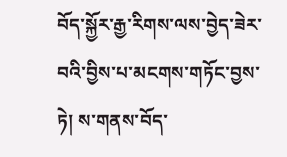བོད་སྐྱོར་རྒྱ་རིགས་ལས་བྱེད་ཟེར་བའི་བྱིས་པ་མངགས་གཏོང་བྱས་ཏེ། ས་གནས་བོད་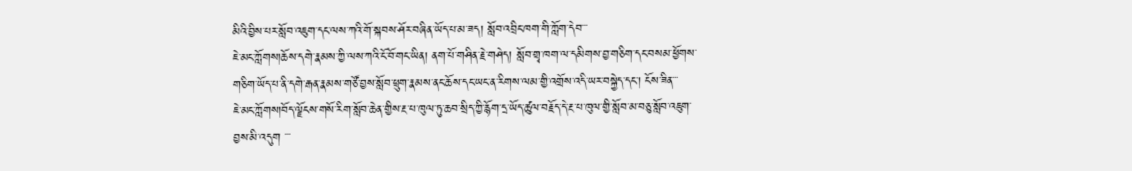མིའི་བྱིས་པར་སློབ་འཇུག་དང་ལས་ཀའི་གོ་སྐབས་ཤོར་བཞིན་ཡོད་པ་མ་ཟད། སློབ་འབྲིང་ཁག་གི་ཀློག་དེབ་་་
ཇེ་མང་ཀློགས།ཆོས་དགེ་རྣམས་ཀྱི་ལས་ཀའི་ངོ་བོ་གང་ཡིན། ནག་པོ་གཤིན་རྗེ་གཤེད། སློབ་གྲྭ་ཁག་ལ་དམིགས་བྱ་གཅིག་དང་བསམ་ཕྱོགས་གཅིག་ཡོད་པ་ནི་དགེ་རྒན་རྣམས་གཙོ་བྱས་སློབ་ཕྲུག་རྣམས་ནང་ཆོས་དང་ཡང་ན་རིགས་ལམ་གྱི་འགྲོས་འདི་ཡར་བསྐྱེད་དང་། ངོས་ཟིན་་་
ཇེ་མང་ཀློགས།བོད་ལྗོངས་གསོ་རིག་སློབ་ཆེན་གྱིས་རྔ་པ་ཁུལ་ཏུ་ཆབ་སྲིད་ཀྱི་རྙོག་དྲ་ཡོད་ཚུལ་བརྗོད་དེ་རྔ་པ་ཁུལ་གྱི་སློབ་མ་བཅུ་སློབ་འཇུག་བྱས་མི་འདུག ་་་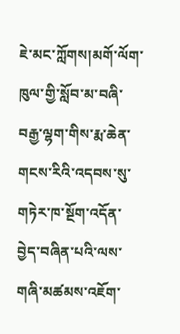ཇེ་མང་ཀློགས།མགོ་ལོག་ཁུལ་གྱི་སློབ་མ་བཞི་བརྒྱ་ལྷག་གིས་རྨ་ཆེན་གངས་རིའི་འདབས་སུ་གཏེར་ཁ་སྔོག་འདོན་བྱེད་བཞིན་པའི་ལས་གཞི་མཚམས་འཇོག་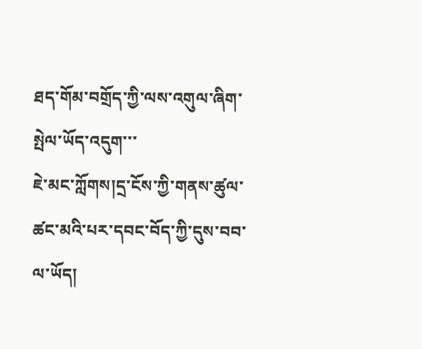ཐད་གོམ་བགྲོད་ཀྱི་ལས་འགུལ་ཞིག་སྤེལ་ཡོད་འདུག་་་
ཇེ་མང་ཀློགས།དྲ་ངོས་ཀྱི་གནས་ཚུལ་ཚང་མའི་པར་དབང་བོད་ཀྱི་དུས་བབ་ལ་ཡོད།